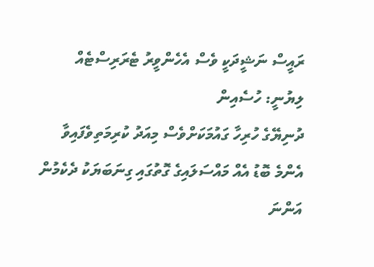ރައީސް ނަޝީދަކީ ވެސް އެހެންވީރު ޓެރަރިސްޓެއް
ލިޔުނީ: ހުސެއިން
ދުނިޔޭގެ ހުރިހާ ގައުމަކަށްވެސް މިއަދު ކުރިމަތިވެފައިވާ އެންމެ ބޮޑު އެއް މައްސަލައިގެ ގޮތުގައި ގިނަބަޔަކު ދެކެމުން އަންނަ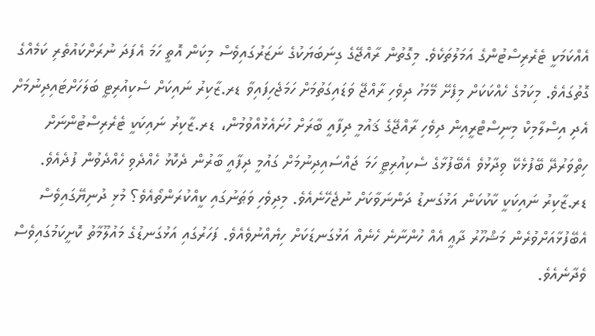އެއްކަމަކީ ޓެރެރިސްޓުންގެ އަމަލުތަކެވެ. މިގޮތުން ރާއްޖޭގެ ގިނަބަޔަކުގެ ނަޒަރުގައިވެސް މިކަން އޮތީ ހަމަ އެފަދަ ނުރަށްކައުތެރި ކަމެއްގެ ގޮތުގައެވެ. މިކަމުގެ ހެއްކަކަށް މިފެށޭ މޭމަހު ދިވެހި ރާއްޖޭ ވަޑައިގަތުމަށް ހަމަޖެހިފައިވާ ޑރ.ޒާކިރު ނައިކަށް ސެކިއުރިޓީ ބަލަހަށްޓައިދިނުމަށް އެދި އިސްލާމިކް މިނިސްޓްރީއިން ދިވެހި ރާއްޖޭގެ ޤައުމީ ދިފާއީ ބާރަށް ހުށައެޅުއްވުމުން، ޑރ.ޒާކިރު ނައިކަކީ ޓެރެރިސްޓުންނަށް ހިތްވަރުދޭ ބޭފުޅެކޭ ވިދާޅުވެ އެބޭފުޅާގެ ސެކިއުރިޓީ ހަމަ ޖައްސައިދިނުމަށް ގައުމީ ދިފާއީ ބާރުން ދެކޮޅު ހެއްދެވި ހެއްދެވުން ފުދެއެވެ.
ޑރ.ޒާކިރު ނައިކަކީ ކާކުކަން އަޅުގަނޑު ދަންނަވާކަށް ނުޖެހޭނެއެވެ. މިދިވެހި ވަޠަނުގައި ކީއްކުރަންތޯއެވެ؟ މުޅި ދުނިޔޭގައިވެސް އެބޭފުޅާއަށްވުރެން މަޝްހޫރު ދާޢީ އެއް ހުންނާނެ ހެނެއް އަޅުގަނޑަކަށް ހިޔެއްނުވެއެވެ. ފަހަރުގައި އަޅުގަނޑުގެ މައުލޫމާތު ކޮށީކަމުގައިވެސް ވެދާނެއެވެ.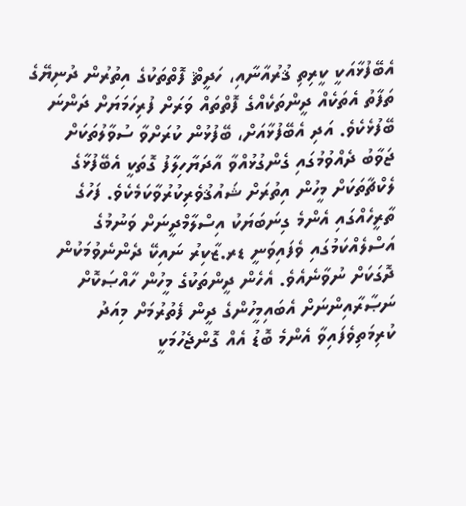އެބޭފުޅާއަކީ ކީރިތި ޤުރުއާނާއި، ހަދީޘް ފޮތްތަކުގެ އިތުރުން ދުނިޔޭގެ ތަފާތު އެތަކެއް ދީންތަކެއްގެ ފޮތްތައް ވަރަށް ފުރިހަމަޔަށް ދަންނަ ބޭފުޅެކެވެ. އަދި އެބޭފުޅާއަށް، ބޭފުޅުން ކުރަށްވާ ސުވާލުތަކަށް ޖަވާބު ދެއްވުމުގައި ގެންގުޅުއްވާ އާދަޔާހިލާފު ގޮތަކީ އެބޭފުޅާގެ ލެކްޗާތަކަށް މީހުން އިތުރަށް ޝައުޤުވެރިކުރުވާކަމެކެވެ. ފަހުގެ ތާރީހެއްގައި އެންމެ ގިނަބަޔަކު އިސްލާމްދީނަށް ވަނުމުގެ އަސްލެއްކަމުގައި ވެފައިވަނީ ޑރ.ޒާކިރު ނައިކޭ ދެންނެވުމަކުން ދޮގަކަށް ނުވާނެއެވެ. އެހެން ދީންތަކުގެ މީހުން ހާއްޞަކޮށް ނަޞާރާއިންނަށް އެބައިމީހުންގެ ދީން ފެތުރުމަށް މިއަދު ކުރިމަތިވެފައިވާ އެންމެ ބޮޑު އެއް ގޮންޖެހުމަކީ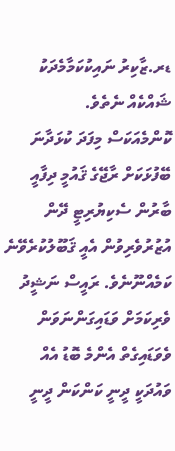ޑރ.ޒާކިރު ނައިކުކަމާމެދަކު ޝައްކެއް ނެތެވެ.
ކޮންމެއަކަސް މިފަދަ ކުޅަދާނަ ބޭފުޅަކަށް ރާޖޭގެ ޤައުމީ ދިފާއީ ބާރުން ސެކިޔުރިޓީ ދޭން އުޒުރުވެރިވުން އެއީ ޤަބޫލުކުރެވޭނެ ކަމެއްނޫނެވެ. ރައީސް ނަޝީދު ވެރިކަމަށް ވަޑައިގަންނަވަން ވެވަޑައިގެތް އެންމެ ބޮޑު އެއް ވައުދަކީ ދީނީ ކަންކަން ދީނީ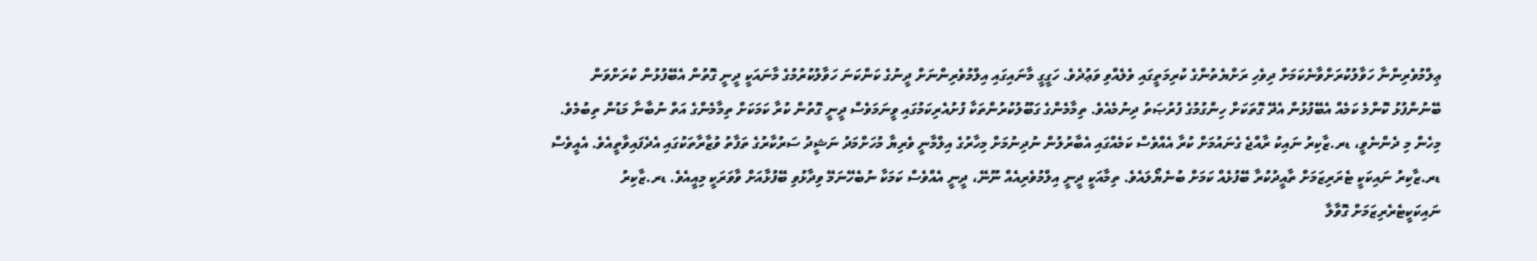ޢިލްމުވެރިންނާ ހަވާލުކުރަށްވާނެކަމަށް ދިވެހި ރަށްޔެތުންގެ ކުރިމަތީގައި ވެލެއްވި ވަޢުދެވެ. ހަގީގީ މާނައިގައި އިލްމުވެރިންނަށް ދީނުގެ ކަންކަނަ ހަވާލުކުރުމުގެ މާނައަކީ ދީނީ ގޮތުން އެބޭފުޅުން ކުރަށްވަން ބޭނުންފުޅު ކޮންމެ ކަމެއް އެބޭފުޅުން އެދޭ ގޮތަކަށް ހިންގުމުގެ ފުރުޞަތު ދިނުމެއެވެ. ތިމާމެންގެ ގަބޫލުކުރުންތަކާ ފުށުއެރިކަމުގައި ވީނަމަވެސް ދީނީ ގޮތުން ކުރާ ކަމަކަށް ތިމާމެންގެ އަތް ނުބާނާ މަޑުން ތިބުމެވެ. މިހެން މި ދެންނެވީ، ޑރ.ޒާކިރު ނައިކު ރާއްޖެ ގެނައުމަށް ކުރާ އެއްވެސް ކަމެއްގައި އެބާރުލުން ނުދިނުމަށް މިހާރުގެ އިލްމާނީ ވެރިޔާ މުހަށްމަދު ނަޝީދު ސަރުކާރުގެ ތަފާތު ވުޒާރާތަކުގައި އެދެފައިވާތީއެވެ. އެއީވެސް ޑރ.ޒާކިރު ނައިކަކީ ޓެރަރިޒަމަށް ތާއީދުކުރާ ބޭފުޅެއް ކަމަށް ބުނެޔޯލައެވެ. ތިމާއަކީ ދީނީ އިލްމުވެރިއެއް ނޫނޭ، ދީނީ އެއްވެސް ކަމަކާ ނުބެހޭނަމޭ ވިދާޅުވި ބޭފުޅާއަށް ވާވަރަކީ މިއީއެވެ. ޑރ.ޒާކިރު ނައިކަކީޓެރެރިޒަމަށް ގޮވާލާ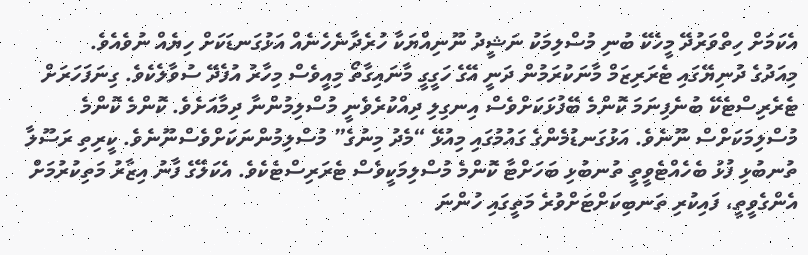އެކަމަށް ހިތްވަރުދޭ މީހެކޭ ބުނި މުސްލިމަކު ނަޝީދު ނޫނިއްޔަކާ ހުރެދާނެހެނެއް އަޅުގަނޑަކަށް ހިޔެއް ނުވެއެވެ.
މިއަދުގެ ދުނިޔޭގައި ޓެރަރިޒަމް މާނަކުރަމުން ދަނީ އޭގެ ހަގީގީ މާނައިގާތޯ މިއީވެސް މިހާރު އުފެދޭ ސުވާލެކެވެ. ގިނަފަހަރަށް ޓެރެރިސްޓެކޭ ބުނެފިނަމަ ކޮންމެ ބޭފުޅަކަށްވެސް އިނގިލި ދިއްކުރެވެނީ މުސްލިމުންނާ ދިމާއަށެވެ. ކޮންމެ ކޮންމެ މުސްލިމަކަށްސް ނޫނެވެ. އަޅުގަނޑުމެންގެ ގައުމުގައި މިއުޅޭ “މެދު މިނުގެ” މުސްލިމުންނަކަށްވެސްނޫނެވެ. ކީރިތި ރަސޫލާ ތުނބުޅި ފުޅު ބެހެއްޓެވީތީ ތުނބުޅި ބަހަށްޓާ ކޮންމެ މުސްލިމަކީވެސް ޓެރަރިސްޓެކެވެ. އެކަލޭގެ ފާނު އިޒާރު މަތިކުރުމަށް އެންގެވީތީ، ފައިކުރި ތަނބިކަށްޓަށްވުރެ މަތީގައި ހުންނަ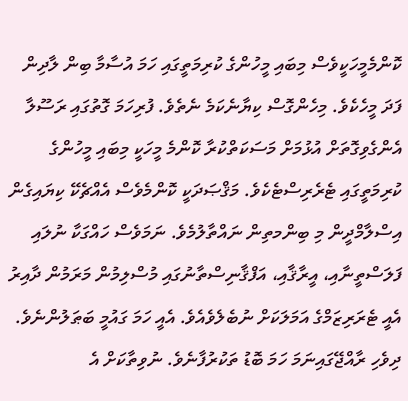ކޮންމެމީހަކީވެސް މިބައި މީހުންގެ ކުރިމަތީގައި ހަމަ އުސާމާ ބިން ލާދިން ފަދަ މީހެކެވެ. މިހެންގޮސް ކިޔާނެކަމެ ނެތެވެ. ފުރިހަމަ ގޮތުގައި ރަސޫލާ އެންގެވިގޮތަށް އުޅުމަށް މަސަކަތްކުރާ ކޮންމެ މީހަކީ މިބައި މީހުންގެ ކުރިމަތީގައި ޓެރެރިސްޓެކެވެ. މަޤްޞަދަކީ ކޮންމެވެސް އެއްޗެކޭ ކިޔައިގެން އިސްލާމްދީން މި ބިންމތިން ނައްތާލުމެވެ. ނަމަވެސް ހައްގަކާ ނުލައި ފަލަސްތީނާއި، އީރާޤާއި، އަފްޤާނިސްތާނުގައި މުސްލިމުން މަރަމުން ދާއިރު އެއީ ޓެރަރިޒަމްގެ އަމަލަކަށް ނުބެލެވެއެވެ. އެއީ ހަމަ ގައުމީ ބަޠަލުންނެވެ. ދިވެހި ރާއްޖޭގައިނަމަ ހަމަ ބޮޑު ތަކުރުފާނެވެ. ނުވިތާކަށް އެ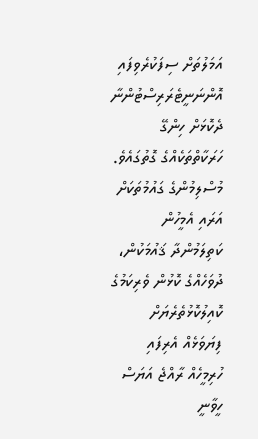އަމަލުތަށް ސިފަކުރެވިފައި އޮންނަނީޓެރަރިސްޓުންނާ ދެކޮޅަށް ހިންގޭ ހަރަކާތްތަކެއްގެ ގޮތުގައެވެ.
މުސްލިމުންގެ ގައުމުތަކަށް އަރައި އެމީހުން ކަތިލަމުންދާ ޤައުމަކުން، ދުވަހެއްގެ ކޮޅުން ވެރިކަމުގެ ކޮއިލުކޮޅުތެރެޔަށް ފިޔަވަޅެއް އެރިފައި ހުރިމީހެއް ރާއްޖެ އަޔަސް ހީވާނީ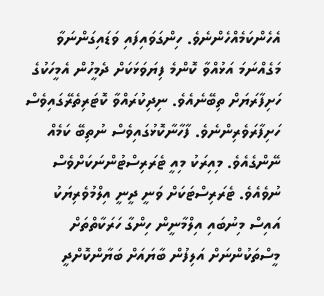އެހެންކަމެއްހެންނެވެ. ހިންގަވައިފައި ވަޑައިގަންނަވާ މަގެއްނަމަ އަޅުއްވާ ކޮންމެ ފިޔަވަޅަކަށް ދެމީހުން އެމީހަކުގެ ހަށިފާރަޔަށް ތިބޭނެއެވެ. ނިދިކުރައްވާ ކޮޓަރިތެރޭގައިވެސް ހަށިފާރަވެރިންނެވެ. ފާހާނާކޮޅުގައިވެސް ނުތިބޭ ކަމެއް ނޭންގެއެވެ. މިއިރަކު މިއީ ޓެރަރިސްޓުންނަކަށްވެސް ނުވެއެވެ. ޓެރަރިސްޓަކަށް ވަނީ ދީނީ އިލްމުވެރިޔަކު އައިސް މިނުބައި އިލްމާނީން ހިންގާ ހަރަކާތްތަށް މީސްތަކުންނަށް އަލިފުން ބާޔައަށް ބަޔާންކޮށްދީ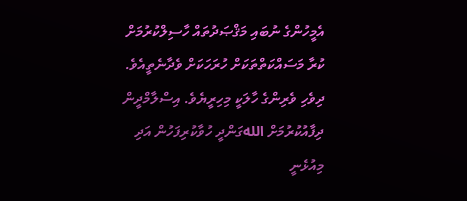އެމީހުންގެ ނުބައި މަޤްޞަދުތައް ހާސިލްކުރުމަށް ކުރާ މަސައްކަތްތަކަށް ހުރަހަކަށް ވެދާނެތީއެވެ. ދިވެހި ވެރިންގެ ހާލަކީ މިހިރީޔެވެ. އިސްލާމްދީން ދިފާއުކުރުމަށް اللهގަންދީ ހުވާކުރިފަހުން އަދި މިއުޅެނީ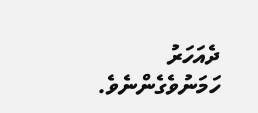ދެއަހަރު ހަމަނުވެގެންނެވެ.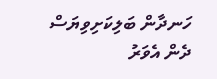ހަނދާން ބަލިކަށިވިޔަސް ދެން އެވަރު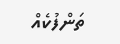ތަންފުކެއް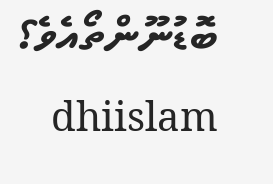ބޮޑުނޫންތޯއެވެ؟ dhiislam